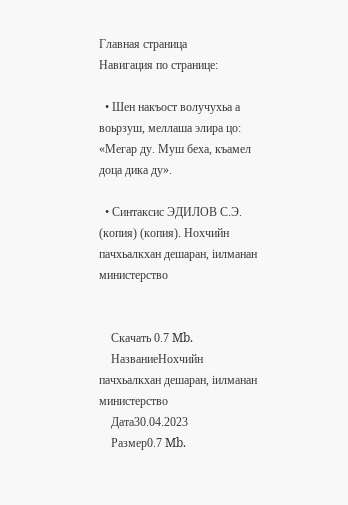Главная страница
Навигация по странице:

  • Шен накъост волучухьа а воьрзуш, меллаша элира цо: «Мегар ду. Муш беха, къамел доца дика ду».

  • Синтаксис ЭДИЛОВ С.Э. (копия) (копия). Нохчийн пачхьалкхан дешаран, iилманан министерство


    Скачать 0.7 Mb.
    НазваниеНохчийн пачхьалкхан дешаран, iилманан министерство
    Дата30.04.2023
    Размер0.7 Mb.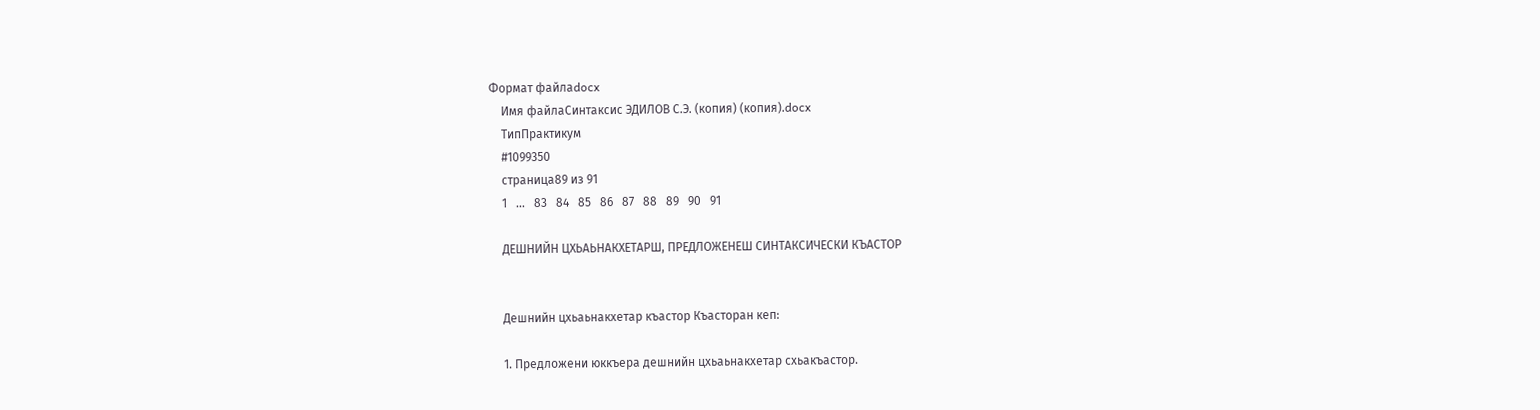Формат файлаdocx
    Имя файлаСинтаксис ЭДИЛОВ С.Э. (копия) (копия).docx
    ТипПрактикум
    #1099350
    страница89 из 91
    1   ...   83   84   85   86   87   88   89   90   91

    ДЕШНИЙН ЦХЬАЬНАКХЕТАРШ, ПРЕДЛОЖЕНЕШ СИНТАКСИЧЕСКИ КЪАСТОР


    Дешнийн цхьаьнакхетар къастор Къасторан кеп:

    1. Предложени юккъера дешнийн цхьаьнакхетар схьакъастор.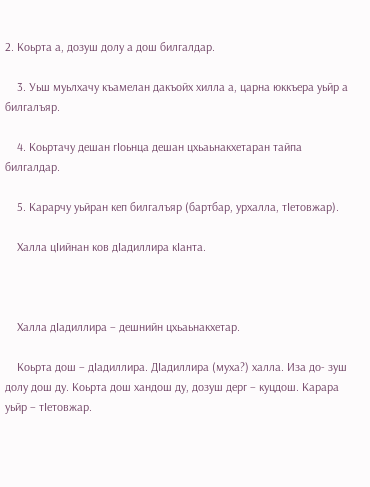2. Коьрта а, дозуш долу а дош билгалдар.

    3. Уьш муьлхачу къамелан дакъойх хилла а, царна юккъера уьйр а билгалъяр.

    4. Коьртачу дешан гIоьнца дешан цхьаьнакхетаран тайпа билгалдар.

    5. Карарчу уьйран кеп билгалъяр (бартбар, урхалла, тIетовжар).

    Халла цIийнан ков дIадиллира кIанта.



    Халла дIадиллира – дешнийн цхьаьнакхетар.

    Коьрта дош – дIадиллира. ДIадиллира (муха?) халла. Иза до- зуш долу дош ду. Коьрта дош хандош ду, дозуш дерг – куцдош. Карара уьйр – тIетовжар.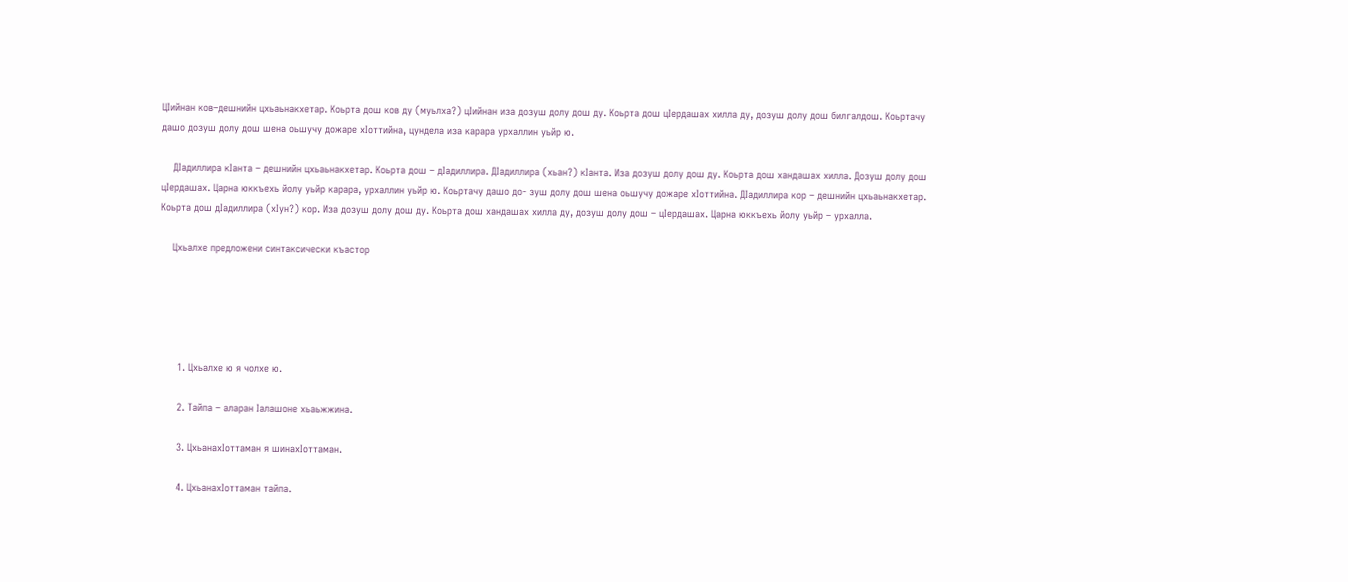ЦIийнан ков–дешнийн цхьаьнакхетар. Коьрта дош ков ду (муьлха?) цIийнан иза дозуш долу дош ду. Коьрта дош цIердашах хилла ду, дозуш долу дош билгалдош. Коьртачу дашо дозуш долу дош шена оьшучу дожаре хIоттийна, цундела иза карара урхаллин уьйр ю.

    ДIадиллира кIанта – дешнийн цхьаьнакхетар. Коьрта дош – дIадиллира. ДIадиллира (хьан?) кIанта. Иза дозуш долу дош ду. Коьрта дош хандашах хилла. Дозуш долу дош цIердашах. Царна юккъехь йолу уьйр карара, урхаллин уьйр ю. Коьртачу дашо до- зуш долу дош шена оьшучу дожаре хIоттийна. ДIадиллира кор – дешнийн цхьаьнакхетар. Коьрта дош дIадиллира (хIун?) кор. Иза дозуш долу дош ду. Коьрта дош хандашах хилла ду, дозуш долу дош – цIердашах. Царна юккъехь йолу уьйр – урхалла.

    Цхьалхе предложени синтаксически къастор





      1. Цхьалхе ю я чолхе ю.

      2. Тайпа – аларан Iалашоне хьаьжжина.

      3. ЦхьанахIоттаман я шинахIоттаман.

      4. ЦхьанахIоттаман тайпа.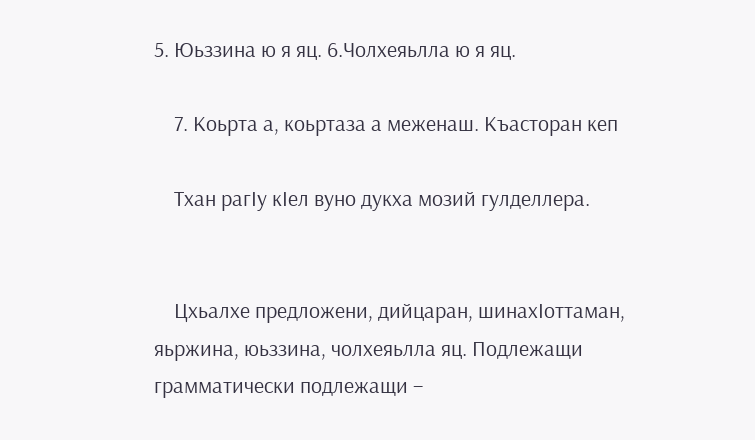5. Юьззина ю я яц. 6.Чолхеяьлла ю я яц.

    7. Коьрта а, коьртаза а меженаш. Къасторан кеп

    Тхан рагIу кIел вуно дукха мозий гулделлера.


    Цхьалхе предложени, дийцаран, шинахIоттаман, яьржина, юьззина, чолхеяьлла яц. Подлежащи грамматически подлежащи –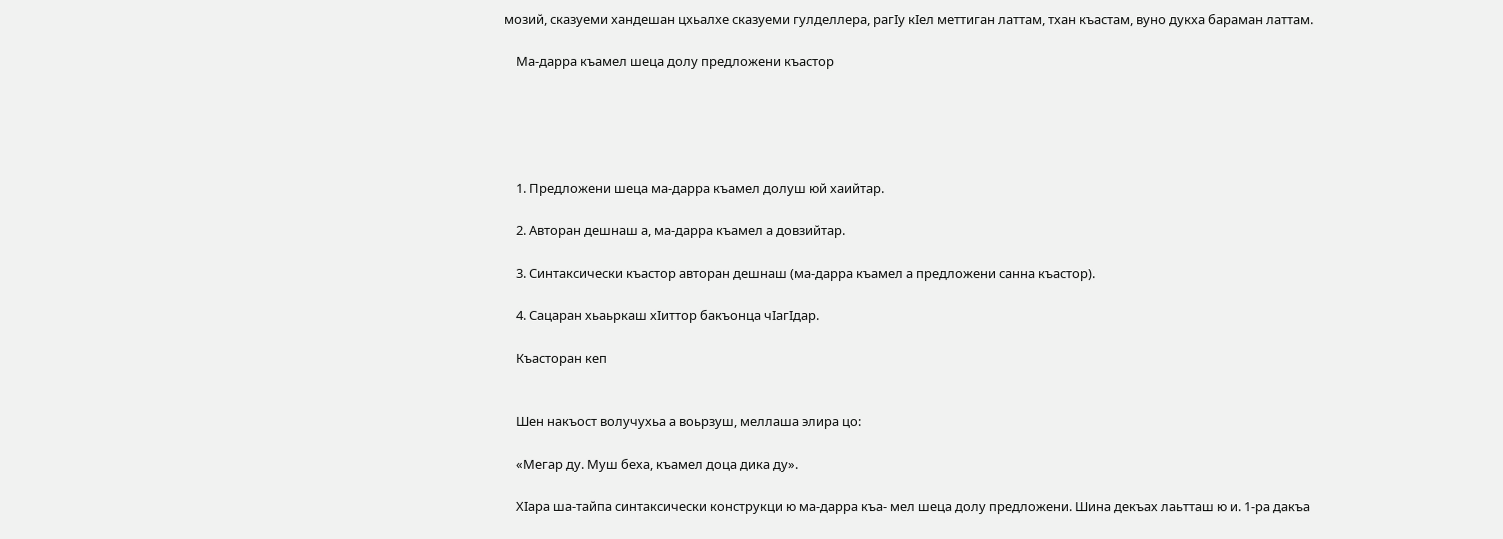мозий, сказуеми хандешан цхьалхе сказуеми гулделлера, рагIу кIел меттиган латтам, тхан къастам, вуно дукха бараман латтам.

    Ма-дарра къамел шеца долу предложени къастор





    1. Предложени шеца ма-дарра къамел долуш юй хаийтар.

    2. Авторан дешнаш а, ма-дарра къамел а довзийтар.

    3. Синтаксически къастор авторан дешнаш (ма-дарра къамел а предложени санна къастор).

    4. Сацаран хьаьркаш хIиттор бакъонца чIагIдар.

    Къасторан кеп


    Шен накъост волучухьа а воьрзуш, меллаша элира цо:

    «Мегар ду. Муш беха, къамел доца дика ду».

    ХIара ша-тайпа синтаксически конструкци ю ма-дарра къа- мел шеца долу предложени. Шина декъах лаьтташ ю и. 1-ра дакъа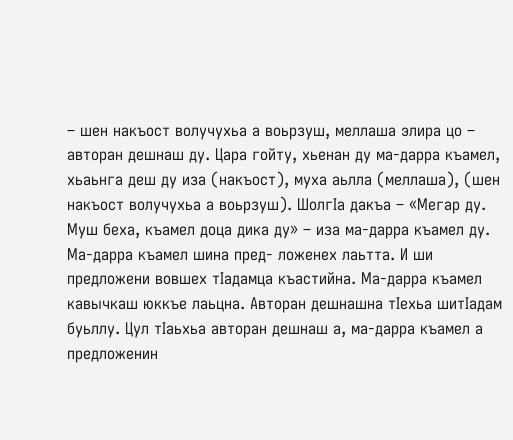– шен накъост волучухьа а воьрзуш, меллаша элира цо – авторан дешнаш ду. Цара гойту, хьенан ду ма-дарра къамел, хьаьнга деш ду иза (накъост), муха аьлла (меллаша), (шен накъост волучухьа а воьрзуш). ШолгIа дакъа – «Мегар ду. Муш беха, къамел доца дика ду» – иза ма-дарра къамел ду. Ма-дарра къамел шина пред- ложенех лаьтта. И ши предложени вовшех тIадамца къастийна. Ма-дарра къамел кавычкаш юккъе лаьцна. Авторан дешнашна тIехьа шитIадам буьллу. Цул тIаьхьа авторан дешнаш а, ма-дарра къамел а предложенин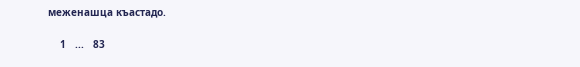меженашца къастадо.

    1   ...   83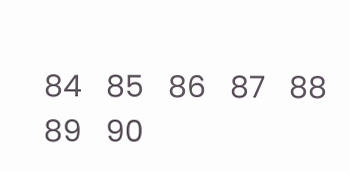84   85   86   87   88   89   90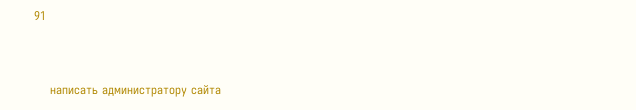91


    написать администратору сайта